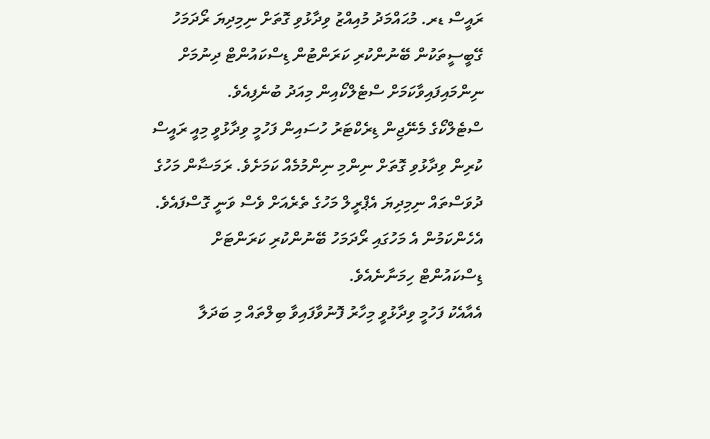ރައީސް ޑރ. މުޙައްމަދު މުއިއްޒު ވިދާޅުވި ގޮތަށް ނިމިދިޔަ ރޯދަމަހު ގޭބީސީތަކުން ބޭނުންކުރި ކަރަންޓުން ޑިސްކައުންޓް ދިނުމަށް ނިންމައިފައިވާކަމަށް ސްޓެލްކޯއިން މިއަދު ބުނެފިއެވެ.
ސްޓެލްކޯގެ މެނޭޖިން ޑިރެކްޓަރު ހުސައިން ފަހުމީ ވިދާޅުވީ މިއީ ރައީސް ކުރިން ވިދާޅުވި ގޮތަށް ނިންމި ނިންމުމެއް ކަމަށެވެ. ރަމަޟާން މަހުގެ ދުވަސްތައް ނިމިދިޔަ އެޕްރީލް މަހުގެ ތެރެއަށް ވެސް ވަނީ ގޮސްފައެވެ.
އެހެންކަމުން އެ މަހުގައި ރޯދަމަހު ބޭނުންކުރި ކަރަންޓަށް ޑިސްކައުންޓް ހިމަނާނެއެވެ.
އެއާއެކު ފަހުމީ ވިދާޅުވީ މިހާރު ފޮނުވާފައިވާ ބިލްތައް މި ބަދަލާ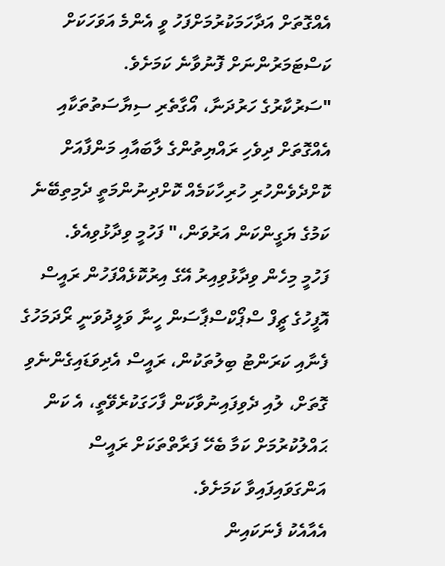އެއްގޮތަށް އަދާހަމަކުރުމަށްފަހު ވީ އެންމެ އަވަހަކަށް ކަސްޓަމަރުންނަށް ފޮނުވާނެ ކަމަށެވެ.
"ސަރުކާރުގެ ހަރުދަނާ، އޯގާތެރި ސިޔާސަތުތަކާއި އެއްގޮތަށް ދިވެހި ރައްޔިތުންގެ ލާބައާއި މަންފާއަށް ކޮށްދެވެންހުރި ހުރިހާކަމެއް ކޮށްދިނުންމަތީ ދެމިތިބޭނެ ކަމުގެ ޔަގީންކަން އަރުވަން،" ފަހުމީ ވިދާޅުވިއެވެ.
ފަހުމީ މިހެން ވިދާޅުވިއިރު އޭގެ އިރުކޮޅެއްފަހުން ރައީސް އޮފީހުގެ ޗީފް ސްޕޯކްސްޕާސަން ހީނާ ވަލީދުވަނީ ރޯދަމަހުގެ ފެނާއި ކަރަންޓު ބިލުތަކުން، ރައީސް އެދިވަޑައިގެންނެވި ގޮތަށް، ލުއި ދެވިފައިނުވާކަން ފާހަގަކުރެވޭތީ، އެ ކަން ޙައްލުކުރުމަށް ކަމާ ބެހޭ ފަރާތްތަކަށް ރައީސް އަންގަވައިފައިވާ ކަމަށެވެ.
އެއާއެކު ފެނަކައިން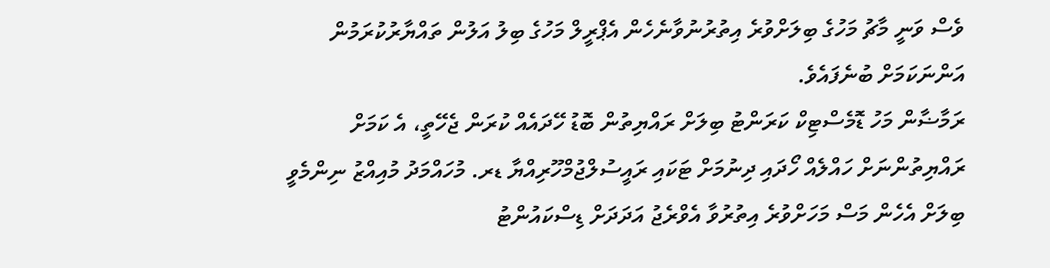ވެސް ވަނީ މާޗު މަހުގެ ބިލަށްވުރެ އިތުރުނުވާނެހެން އެޕްރީލް މަހުގެ ބިލު އަލުން ތައްޔާރުކުރަމުން އަންނަކަމަށް ބުނެފައެވެ.
ރަމާޟާން މަހު ޑޮމެސްޓިކް ކަރަންޓު ބިލަށް ރައްޔިތުން ބޮޑު ހޭދައެއް ކުރަން ޖެހޭތީ، އެ ކަމަށް ރައްޔިތުންނަށް ހައްލެއް ހޯދައި ދިނުމަށް ޓަކައި ރައީސުލްޖުމްހޫރިއްޔާ ޑރ. މުހައްމަދު މުއިއްޒު ނިންމެވީ ބިލަށް އެހެން މަސް މަހަށްވުރެ އިތުރުވާ އެވްރެޖު އަދަދަށް ޑިސްކައުންޓު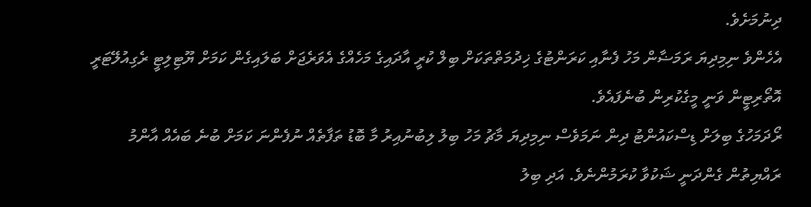ދިނުމަށެވެ.
އެހެންވެ ނިމިދިޔަ ރަމަޟާން މަހު ފެނާއި ކަރަންޓުގެ ޚިދުމަތްތަކަށް ބިލް ކުރީ އާދައިގެ މަހެއްގެ އެވަރެޖަށް ބަލައިގެން ކަމަށް ޔޫޓިލިޓީ ރެގިއުލޭޓަރީ އޮތޯރިޓީން ވަނީ މީގެކުރިން ބުނެފައެވެ.
ރޯދަމަހުގެ ބިލަށް ޑިސްކައުންޓު ދިން ނަމަވެސް ނިމިދިޔަ މާޗު މަހު ބިލު ލިބުނުއިރު މާ ބޮޑު ތަފާތެއް ނުފެންނަ ކަމަށް ބުނެ ބައެއް އާންމު ރައްޔިތުން ގެންދަނީ ޝަކުވާ ކުރަމުންނެވެ. އަދި ބިލު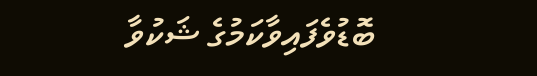ބޮޑުވެފައިވާކަމުގެ ޝަކުވާ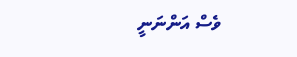ވެސް އަންނަނީ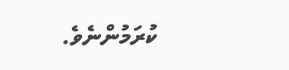ކުރަމުންނެވެ.